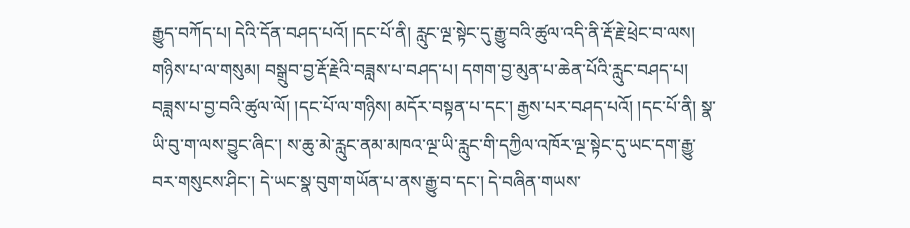རྒྱུད་བཀོད་པ། དེའི་དོན་བཤད་པའོ། །དང་པོ་ནི། རླུང་ལྔ་སྟེང་དུ་རྒྱུ་བའི་ཚུལ་འདི་ནི་རྡོ་རྗེ་ཕྲེང་བ་ལས། གཉིས་པ་ལ་གསུམ། བསྒྲུབ་བྱ་རྡོ་རྗེའི་བཟླས་པ་བཤད་པ། དགག་བྱ་མུན་པ་ཆེན་པོའི་རླུང་བཤད་པ། བཟླས་པ་བྱ་བའི་ཚུལ་ལོ། །དང་པོ་ལ་གཉིས། མདོར་བསྟན་པ་དང་། རྒྱས་པར་བཤད་པའོ། །དང་པོ་ནི། སྣ་ཡི་བུ་ག་ལས་བྱུང་ཞིང་། ས་ཆུ་མེ་རླུང་ནམ་མཁའ་ལྔ་ཡི་རླུང་གི་དཀྱིལ་འཁོར་ལྔ་སྟེང་དུ་ཡང་དག་རྒྱུ་བར་གསུངས་ཤིང་། དེ་ཡང་སྣ་བུག་གཡོན་པ་ནས་རྒྱུ་བ་དང་། དེ་བཞིན་གཡས་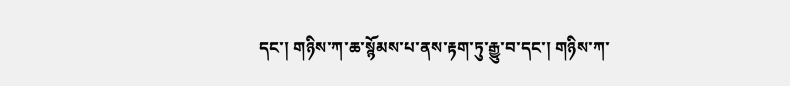དང་། གཉིས་ཀ་ཆ་སྙོམས་པ་ནས་རྟག་ཏུ་རྒྱུ་བ་དང་། གཉིས་ཀ་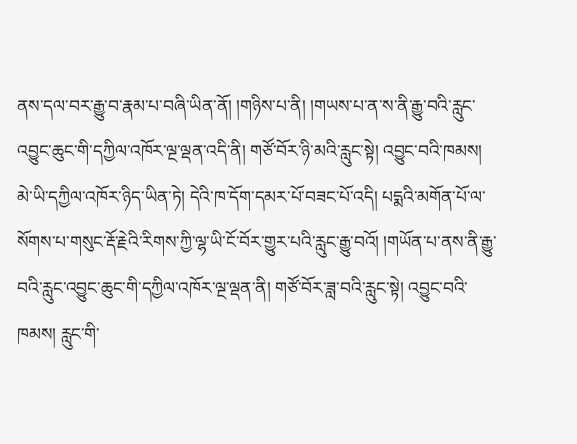ནས་དལ་བར་རྒྱུ་བ་རྣམ་པ་བཞི་ཡིན་ནོ། །གཉིས་པ་ནི། །གཡས་པ་ན་ས་ནི་རྒྱུ་བའི་རླུང་འབྱུང་ཆུང་གི་དཀྱིལ་འཁོར་ལྔ་ལྡན་འདི་ནི། གཙོ་བོར་ཉི་མའི་རླུང་སྟེ། འབྱུང་བའི་ཁམས། མེ་ཡི་དཀྱིལ་འཁོར་ཉིད་ཡིན་ཏེ། དེའི་ཁ་དོག་དམར་པོ་བཟང་པོ་འདི། པདྨའི་མགོན་པོ་ལ་སོགས་པ་གསུང་རྡོ་རྗེའི་རིགས་ཀྱི་ལྷ་ཡི་ངོ་བོར་གྱུར་པའི་རླུང་རྒྱུ་བའོ། །གཡོན་པ་ནས་ནི་རྒྱུ་བའི་རླུང་འབྱུང་ཆུང་གི་དཀྱིལ་འཁོར་ལྔ་ལྡན་ནི། གཙོ་བོར་ཟླ་བའི་རླུང་སྟེ། འབྱུང་བའི་ཁམས། རླུང་གི་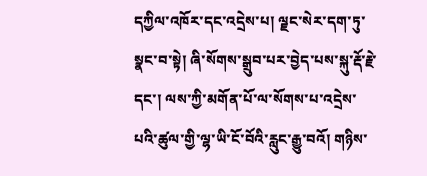དཀྱིལ་འཁོར་དང་འདྲེས་པ། ལྗང་སེར་དག་ཏུ་སྣང་བ་སྟེ། ཞི་སོགས་སྒྲུབ་པར་བྱེད་པས་སྐུ་རྡོ་རྗེ་དང་། ལས་ཀྱི་མགོན་པོ་ལ་སོགས་པ་འདྲེས་པའི་ཚུལ་གྱི་ལྷ་ཡི་ངོ་བོའི་རླུང་རྒྱུ་བའོ། གཉིས་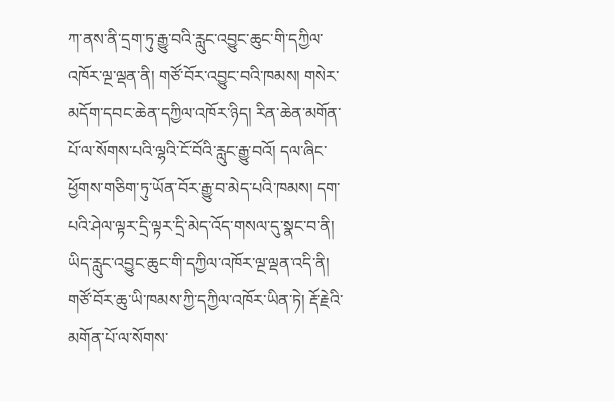ཀ་ནས་ནི་དྲག་ཏུ་རྒྱུ་བའི་རླུང་འབྱུང་ཆུང་གི་དཀྱིལ་འཁོར་ལྔ་ལྡན་ནི། གཙོ་བོར་འབྱུང་བའི་ཁམས། གསེར་མདོག་དབང་ཆེན་དཀྱིལ་འཁོར་ཉིད། རིན་ཆེན་མགོན་པོ་ལ་སོགས་པའི་ལྷའི་ངོ་བོའི་རླུང་རྒྱུ་བའོ། དལ་ཞིང་ཕྱོགས་གཅིག་ཏུ་ཡོན་བོར་རྒྱུ་བ་མེད་པའི་ཁམས། དག་པའི་ཤེལ་ལྟར་དྲི་ལྟར་དྲི་མེད་འོད་གསལ་དུ་སྣང་བ་ནི། ཡིད་རླུང་འབྱུང་ཆུང་གི་དཀྱིལ་འཁོར་ལྔ་ལྡན་འདི་ནི། གཙོ་བོར་ཆུ་ཡི་ཁམས་ཀྱི་དཀྱིལ་འཁོར་ཡིན་ཏེ། རྡོ་རྗེའི་མགོན་པོ་ལ་སོགས་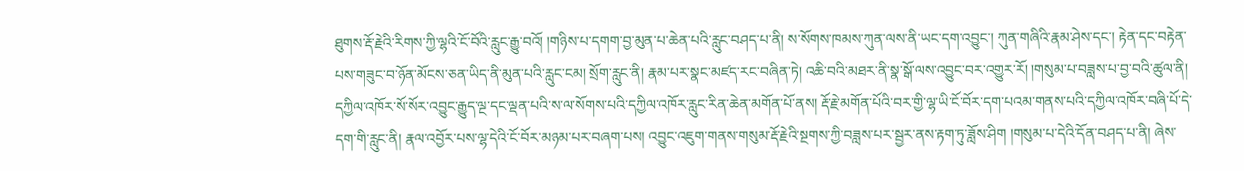ཐུགས་རྡོ་རྗེའི་རིགས་ཀྱི་ལྷའི་ངོ་བོའི་རླུང་རྒྱུ་བའོ། །གཉིས་པ་དགག་བྱ་མུན་པ་ཆེན་པའི་རླུང་བཤད་པ་ནི། ས་སོགས་ཁམས་ཀུན་ལས་ནི་ཡང་དག་འབྱུང་། ཀུན་གཞིའི་རྣམ་ཤེས་དང་། རྟེན་དང་བརྟེན་པས་གཟུང་བ་ཉོན་མོངས་ཅན་ཡིད་ནི་མུན་པའི་རླུང་ངམ། སྲོག་རླུང་ནི། རྣམ་པར་སྣང་མཛད་རང་བཞིན་ཏེ། འཆི་བའི་མཐར་ནི་སྣ་སྒོ་ལས་འབྱུང་བར་འགྱུར་རོ། །གསུམ་པ་བཟླས་པ་བྱ་བའི་ཚུལ་ནི། དཀྱིལ་འཁོར་སོ་སོར་འབྱུང་རྒྱུད་ལྔ་དང་ལྡན་པའི་ས་ལ་སོགས་པའི་དཀྱིལ་འཁོར་རླུང་རིན་ཆེན་མགོན་པོ་ནས། རྡོ་རྗེ་མགོན་པོའི་བར་གྱི་ལྷ་ཡི་ངོ་བོར་དག་པའམ་གནས་པའི་དཀྱིལ་འཁོར་བཞི་པོ་དེ་དག་གི་རླུང་ནི། རྣལ་འབྱོར་པས་ལྷ་དེའི་ངོ་བོར་མཉམ་པར་བཞག་པས། འབྱུང་འཇུག་གནས་གསུམ་རྡོ་རྗེའི་སྔགས་ཀྱི་བཟླས་པར་སྦྱར་ནས་རྟག་ཏུ་ཟློས་ཤིག །གསུམ་པ་དེའི་དོན་བཤད་པ་ནི། ཞེས་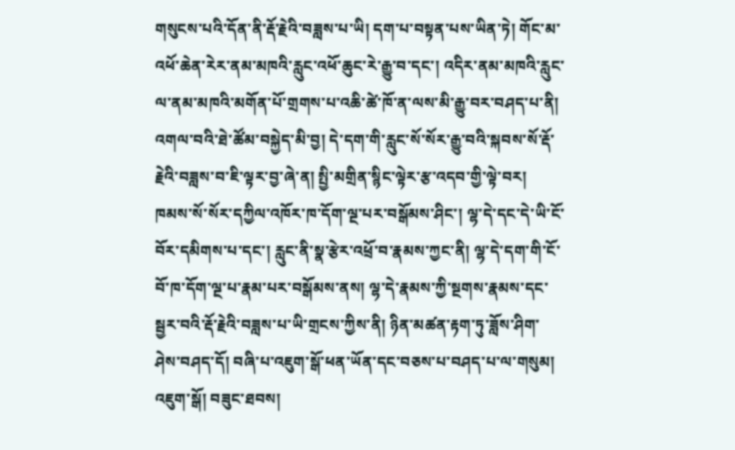གསུངས་པའི་དོན་ནི་རྡོ་རྗེའི་བཟླས་པ་ཡི། དག་པ་བསྟན་པས་ཡིན་ཏེ། གོང་མ་འཕོ་ཆེན་རེར་ནམ་མཁའི་རླུང་འཕོ་ཆུང་རེ་རྒྱུ་བ་དང་། འདིར་ནམ་མཁའི་རླུང་ལ་ནམ་མཁའི་མགོན་པོ་གྲགས་པ་འཆི་ཚེ་ཁོ་ན་ལས་མི་རྒྱུ་བར་བཤད་པ་ནི། འགལ་བའི་ཐེ་ཚོམ་བསྐྱེད་མི་བྱ། དེ་དག་གི་རླུང་སོ་སོར་རྒྱུ་བའི་སྐབས་སོ་རྡོ་རྗེའི་བཟླས་བ་ཇི་ལྟར་བྱ་ཞེ་ན། སྤྱི་མགྲིན་སྙིང་ལྟེར་རྩ་འདབ་གྱི་ལྟེ་བར། ཁམས་སོ་སོར་དཀྱིལ་འཁོར་ཁ་དོག་ལྔ་པར་བསྒོམས་ཤིང་། ལྷ་དེ་དང་དེ་ཡི་ངོ་བོར་དམིགས་པ་དང་། རླུང་ནི་སྣ་རྩེར་འཕྲོ་བ་རྣམས་ཀྱང་ནི། ལྷ་དེ་དག་གི་ངོ་བོ་ཁ་དོག་ལྔ་པ་རྣམ་པར་བསྒོམས་ནས། ལྷ་དེ་རྣམས་ཀྱི་སྔགས་རྣམས་དང་སྦྱར་བའི་རྡོ་རྗེའི་བཟླས་པ་ཡི་གྲངས་ཀྱིས་ནི། ཉིན་མཚན་རྟག་ཏུ་ཟློས་ཤིག་ཤེས་བཤད་དོ། བཞི་པ་འཇུག་སྒོ་ཕན་ཡོན་དང་བཅས་པ་བཤད་པ་ལ་གསུམ། འཇུག་སྒོ། བཟུང་ཐབས།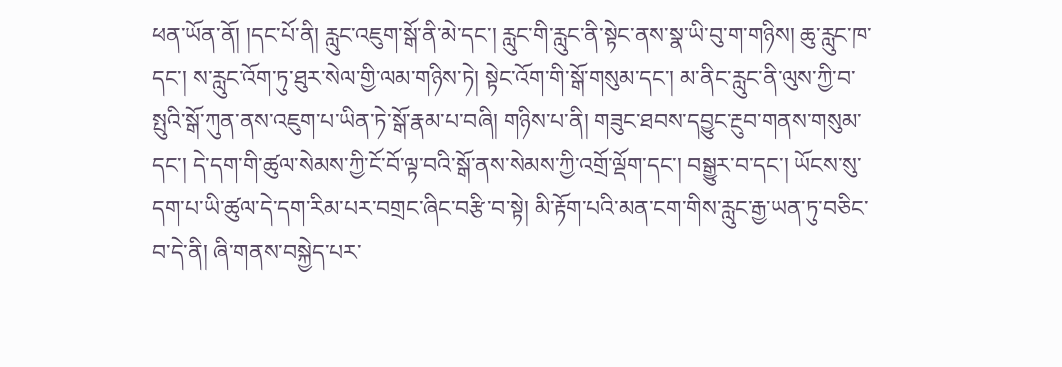ཕན་ཡོན་ནོ། །དང་པོ་ནི། རླུང་འཇུག་སྒོ་ནི་མེ་དང་། རླུང་གི་རླུང་ནི་སྟེང་ནས་སྣ་ཡི་བུ་ག་གཉིས། ཆུ་རླུང་ཁ་དང་། ས་རླུང་འོག་ཏུ་ཐུར་སེལ་གྱི་ལམ་གཉིས་ཏེ། སྟེང་འོག་གི་སྒོ་གསུམ་དང་། མ་ནིང་རླུང་ནི་ལུས་ཀྱི་བ་སྤུའི་སྒོ་ཀུན་ནས་འཇུག་པ་ཡིན་ཏེ་སྒོ་རྣམ་པ་བཞི། གཉིས་པ་ནི། གཟུང་ཐབས་དབྱུང་རྔུབ་གནས་གསུམ་དང་། དེ་དག་གི་ཚུལ་སེམས་ཀྱི་ངོ་བོ་ལྟ་བའི་སྒོ་ནས་སེམས་ཀྱི་འགྲོ་ལྡོག་དང་། བསྒྱུར་བ་དང་། ཡོངས་སུ་དག་པ་ཡི་ཚུལ་དེ་དག་རིམ་པར་བགྲང་ཞིང་བརྩི་བ་སྟེ། མི་རྟོག་པའི་མན་ངག་གིས་རླུང་རྒྱ་ཡན་ཏུ་བཅིང་བ་དེ་ནི། ཞི་གནས་བསྐྱེད་པར་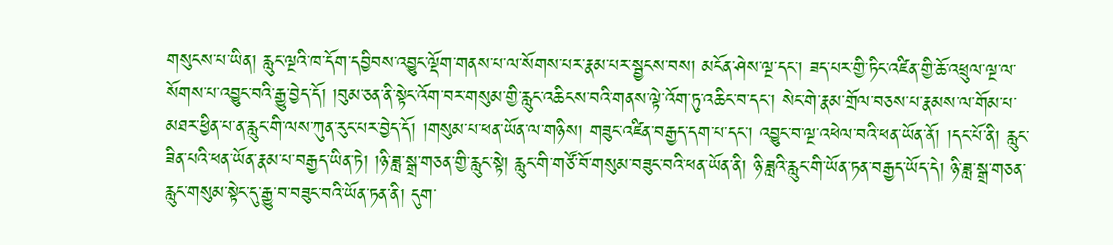གསུངས་པ་ཡིན། རླུང་ལྔའི་ཁ་དོག་དབྱིབས་འབྱུང་ལྡོག་གནས་པ་ལ་སོགས་པར་རྣམ་པར་སྦྱངས་བས། མངོན་ཤེས་ལྔ་དང་། ཟད་པར་གྱི་ཏིང་འཛིན་གྱི་ཆོ་འཕྲུལ་ལྔ་ལ་སོགས་པ་འབྱུང་བའི་རྒྱུ་བྱེད་དོ། །བུམ་ཅན་ནི་སྟེང་འོག་བར་གསུམ་གྱི་རླུང་འཆིངས་བའི་གནས་ལྟེ་འོག་ཏུ་འཆིང་བ་དང་། སེང་གེ་རྣམ་གྲོལ་བཅས་པ་རྣམས་ལ་གོམ་པ་མཐར་ཕྱིན་པ་ན་རླུང་གི་ལས་ཀུན་རུང་པར་བྱེད་དོ། །གསུམ་པ་ཕན་ཡོན་ལ་གཉིས། གཟུང་འཛིན་བརྒྱད་དག་པ་དང་། འབྱུང་བ་ལྔ་འཕེལ་བའི་ཕན་ཡོན་ནོ། །དང་པོ་ནི། རླུང་ཟིན་པའི་ཕན་ཡོན་རྣམ་པ་བརྒྱད་ཡིན་ཏེ། །ཉི་ཟླ་སྒྲ་གཅན་གྱི་རླུང་སྟེ། རླུང་གི་གཙོ་བོ་གསུམ་བཟུང་བའི་ཕན་ཡོན་ནི། ཉི་ཟླའི་རླུང་གི་ཡོན་ཏན་བརྒྱད་ཡོད་དེ། ཉི་ཟླ་སྒྲ་གཅན་རླུང་གསུམ་སྟེང་དུ་རྒྱུ་བ་བཟུང་བའི་ཡོན་ཏན་ནི། དུག་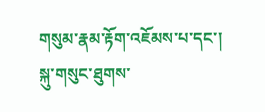གསུམ་རྣམ་རྟོག་འཇོམས་པ་དང་། སྐུ་གསུང་ཐུགས་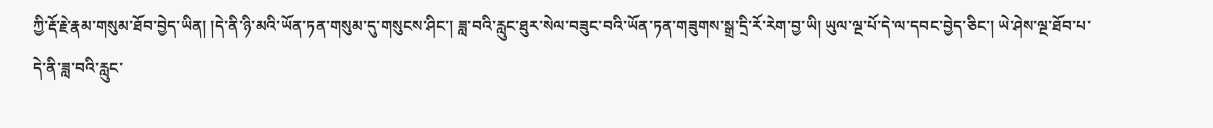ཀྱི་རྡོ་རྗེ་རྣམ་གསུམ་ཐོབ་བྱེད་ཡིན། །དེ་ནི་ཉི་མའི་ཡོན་ཏན་གསུམ་དུ་གསུངས་ཤིང་། ཟླ་བའི་རླུང་ཐུར་སེལ་བཟུང་བའི་ཡོན་ཏན་གཟུགས་སྒྲ་དྲི་རོ་རེག་བྱ་ཡི། ཡུལ་ལྔ་པོ་དེ་ལ་དབང་བྱེད་ཅིང་། ཡེ་ཤེས་ལྔ་ཐོབ་པ་དེ་ནི་ཟླ་བའི་རླུང་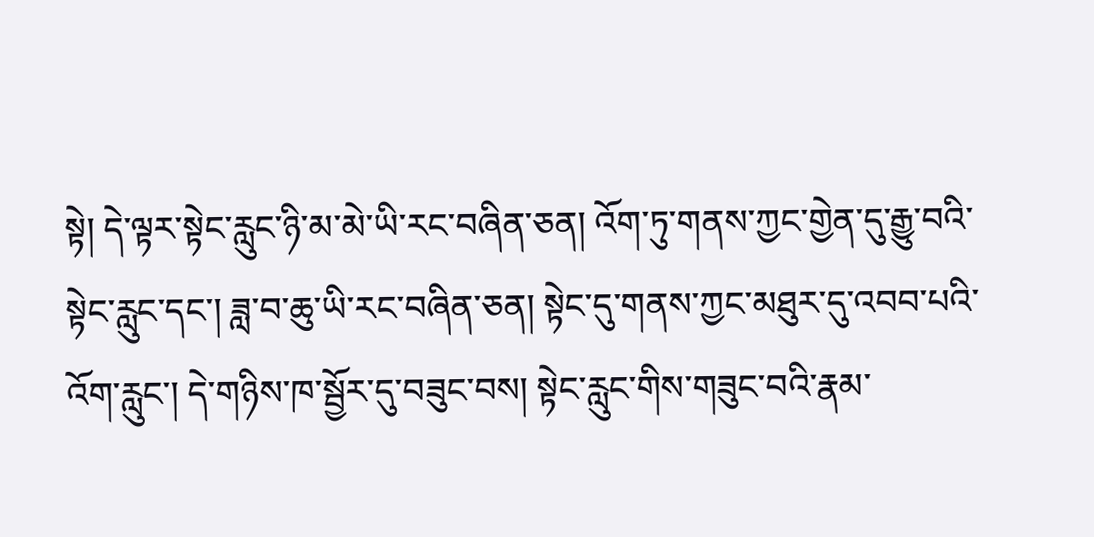སྟེ། དེ་ལྟར་སྟེང་རླུང་ཉི་མ་མེ་ཡི་རང་བཞིན་ཅན། འོག་ཏུ་གནས་ཀྱང་གྱེན་དུ་རྒྱུ་བའི་སྟེང་རླུང་དང་། ཟླ་བ་ཆུ་ཡི་རང་བཞིན་ཅན། སྟེང་དུ་གནས་ཀྱང་མཐུར་དུ་འབབ་པའི་འོག་རླུང་། དེ་གཉིས་ཁ་སྦྱོར་དུ་བཟུང་བས། སྟེང་རླུང་གིས་གཟུང་བའི་རྣམ་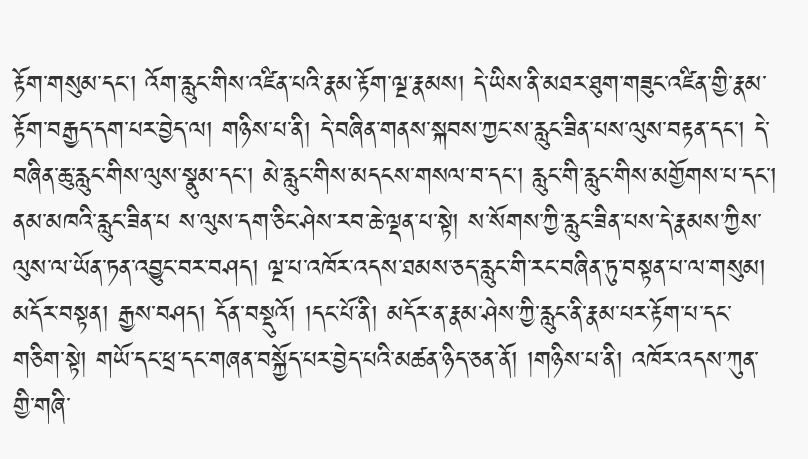རྟོག་གསུམ་དང་། འོག་རླུང་གིས་འཛིན་པའི་རྣམ་རྟོག་ལྔ་རྣམས། དེ་ཡིས་ནི་མཐར་ཐུག་གཟུང་འཛིན་གྱི་རྣམ་རྟོག་བརྒྱད་དག་པར་བྱེད་ལ། གཉིས་པ་ནི། དེ་བཞིན་གནས་སྐབས་ཀྱང་ས་རླུང་ཟིན་པས་ལུས་བརྟན་དང་། དེ་བཞིན་ཆུ་རླུང་གིས་ལུས་སྣུམ་དང་། མེ་རླུང་གིས་མདངས་གསལ་བ་དང་། རླུང་གི་རླུང་གིས་མགྱོགས་པ་དང་། ནམ་མཁའི་རླུང་ཟིན་པ ས་ལུས་དག་ཅིང་ཤེས་རབ་ཆེ་ལྡན་པ་སྟེ། ས་སོགས་ཀྱི་རླུང་ཟིན་པས་དེ་རྣམས་ཀྱིས་ལུས་ལ་ཡོན་ཏན་འབྱུང་བར་བཤད། ལྔ་པ་འཁོར་འདས་ཐམས་ཅད་རླུང་གི་རང་བཞིན་ཏུ་བསྟན་པ་ལ་གསུམ། མདོར་བསྟན། རྒྱས་བཤད། དོན་བསྡུའོ། །དང་པོ་ནི། མདོར་ན་རྣམ་ཤེས་ཀྱི་རླུང་ནི་རྣམ་པར་རྟོག་པ་དང་གཅིག་སྟེ། གཡོ་དང་ཕྲ་དང་གཞན་བསྐྱོད་པར་བྱེད་པའི་མཚན་ཉིད་ཅན་ནོ། །གཉིས་པ་ནི། འཁོར་འདས་ཀུན་གྱི་གཞི་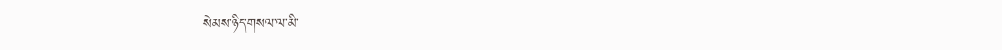སེམས་ཉིད་གསལ་ལ་མི་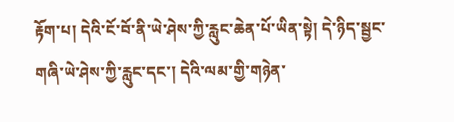རྟོག་པ། དེའི་ངོ་བོ་ནི་ཡེ་ཤེས་ཀྱི་རླུང་ཆེན་པོ་ཡིན་སྟེ། དེ་ཉིད་སྦྱང་གཞི་ཡེ་ཤེས་ཀྱི་རླུང་དང་། དེའི་ལམ་གྱི་གཉེན་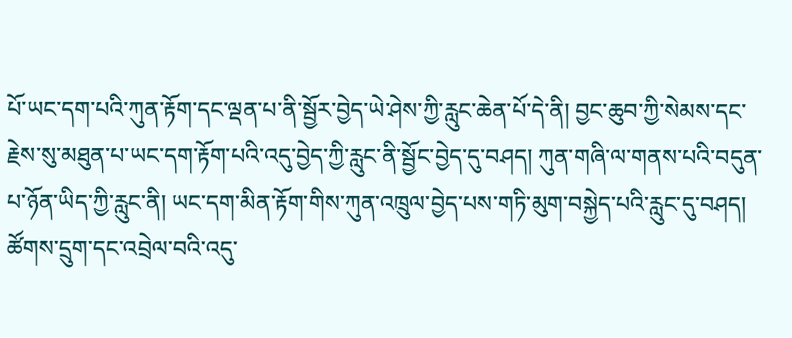པོ་ཡང་དག་པའི་ཀུན་རྟོག་དང་ལྡན་པ་ནི་སྦྱོར་བྱེད་ཡེ་ཤེས་ཀྱི་རླུང་ཆེན་པོ་དེ་ནི། བྱང་ཆུབ་ཀྱི་སེམས་དང་རྗེས་སུ་མཐུན་པ་ཡང་དག་རྟོག་པའི་འདུ་བྱེད་ཀྱི་རླུང་ནི་སྦྱོང་བྱེད་དུ་བཤད། ཀུན་གཞི་ལ་གནས་པའི་བདུན་པ་ཉོན་ཡིད་ཀྱི་རླུང་ནི། ཡང་དག་མིན་རྟོག་གིས་ཀུན་འཁྲུལ་བྱེད་པས་གཏི་མུག་བསྐྱེད་པའི་རླུང་དུ་བཤད། ཚོགས་དྲུག་དང་འབྲེལ་བའི་འདུ་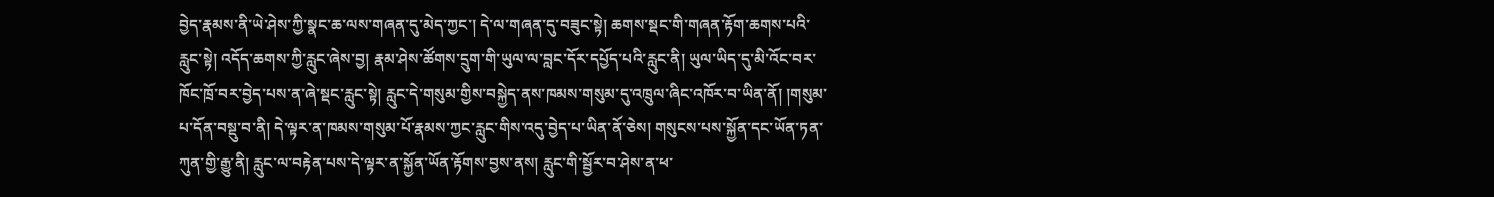བྱེད་རྣམས་ནི་ཡེ་ཤེས་ཀྱི་སྣང་ཆ་ལས་གཞན་དུ་མེད་ཀྱང་། དེ་ལ་གཞན་དུ་བཟུང་སྟེ། ཆགས་སྡང་གི་གཞན་རྟོག་ཆགས་པའི་རླུང་སྟེ། འདོད་ཆགས་ཀྱི་རླུང་ཞེས་བྱ། རྣམ་ཤེས་ཚོགས་དྲུག་གི་ཡུལ་ལ་བླང་དོར་དཔྱོད་པའི་རླུང་ནི། ཡུལ་ཡིད་དུ་མི་འོང་བར་ཁོང་ཁྲོ་བར་བྱེད་པས་ན་ཞེ་སྡང་རླུང་སྟེ། རླུང་དེ་གསུམ་གྱིས་བསྐྱེད་ནས་ཁམས་གསུམ་དུ་འཁྲུལ་ཞིང་འཁོར་བ་ཡིན་ནོ། །གསུམ་པ་དོན་བསྡུ་བ་ནི། དེ་ལྟར་ན་ཁམས་གསུམ་པོ་རྣམས་ཀྱང་རླུང་གིས་འདུ་བྱེད་པ་ཡིན་ནོ་ཅེས། གསུངས་པས་སྐྱོན་དང་ཡོན་ཏན་ཀུན་གྱི་རྒྱུ་ནི། རླུང་ལ་བརྟེན་པས་དེ་ལྟར་ན་སྐྱོན་ཡོན་རྟོགས་བྱས་ནས། རླུང་གི་སྦྱོར་བ་ཤེས་ན་ཕ་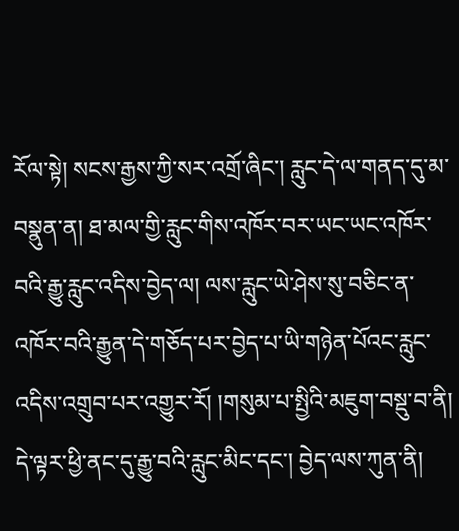རོལ་སྟེ། སངས་རྒྱས་ཀྱི་སར་འགྲོ་ཞིང་། རླུང་དེ་ལ་གནད་དུ་མ་བསྣུན་ན། ཐ་མལ་གྱི་རླུང་གིས་འཁོར་བར་ཡང་ཡང་འཁོར་བའི་རྒྱུ་རླུང་འདིས་བྱེད་ལ། ལས་རླུང་ཡེ་ཤེས་སུ་བཅིང་ན་འཁོར་བའི་རྒྱུན་དེ་གཅོད་པར་བྱེད་པ་ཡི་གཉེན་པོའང་རླུང་འདིས་འགྲུབ་པར་འགྱུར་རོ། །གསུམ་པ་སྤྱིའི་མཇུག་བསྡུ་བ་ནི། དེ་ལྟར་ཕྱི་ནང་དུ་རྒྱུ་བའི་རླུང་མིང་དང་། བྱེད་ལས་ཀུན་ནི།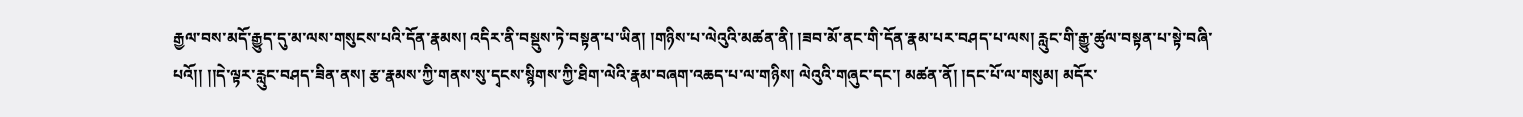རྒྱལ་བས་མདོ་རྒྱུད་དུ་མ་ལས་གསུངས་པའི་དོན་རྣམས། འདིར་ནི་བསྡུས་ཏེ་བསྟན་པ་ཡིན། །གཉིས་པ་ལེའུའི་མཚན་ནི། །ཟབ་མོ་ནང་གི་དོན་རྣམ་པར་བཤད་པ་ལས། རླུང་གི་རྒྱུ་ཚུལ་བསྟན་པ་སྟེ་བཞི་པའོ།། །།དེ་ལྟར་རླུང་བཤད་ཟིན་ནས། རྩ་རྣམས་ཀྱི་གནས་སུ་དྭངས་སྙིགས་ཀྱི་ཐིག་ལེའི་རྣམ་བཞག་འཆད་པ་ལ་གཉིས། ལེའུའི་གཞུང་དང་། མཚན་ནོ། །དང་པོ་ལ་གསུམ། མདོར་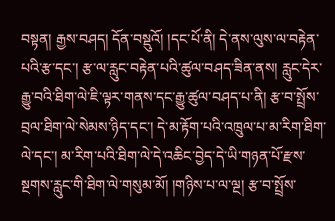བསྟན། རྒྱས་བཤད། དོན་བསྡུའོ། །དང་པོ་ནི། དེ་ནས་ལུས་ལ་བརྟེན་པའི་རྩ་དང་། རྩ་ལ་རླུང་བརྟེན་པའི་ཚུལ་བཤད་ཟིན་ནས། རླུང་དེར་རྒྱུ་བའི་ཐིག་ལེ་ཇི་ལྟར་གནས་དང་རྒྱུ་ཚུལ་བཤད་པ་ནི། རྩ་བ་སྤྲོས་བྲལ་ཐིག་ལེ་སེམས་ཉིད་དང་། དེ་མ་རྟོག་པའི་འཁྲུལ་པ་མ་རིག་ཐིག་ལེ་དང་། མ་རིག་པའི་ཐིག་ལེ་དེ་འཆིང་བྱེད་དེ་ཡི་གཉན་པོ་རྫས་སྔགས་རླུང་གི་ཐིག་ལེ་གསུམ་མོ། །གཉིས་པ་ལ་ལྔ། རྩ་བ་སྤྲོས་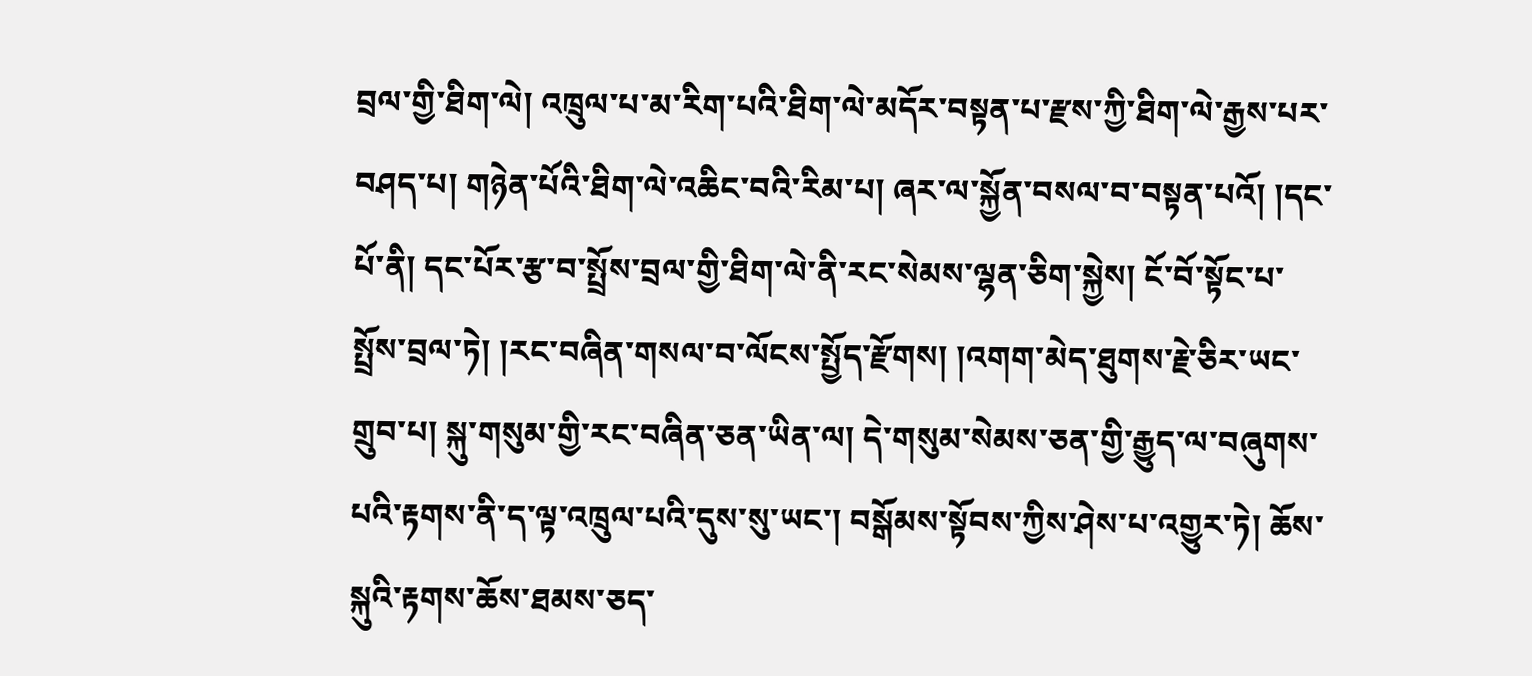བྲལ་གྱི་ཐིག་ལེ། འཁྲུལ་པ་མ་རིག་པའི་ཐིག་ལེ་མདོར་བསྟན་པ་རྫས་ཀྱི་ཐིག་ལེ་རྒྱས་པར་བཤད་པ། གཉེན་པོའི་ཐིག་ལེ་འཆིང་བའི་རིམ་པ། ཞར་ལ་སྐྱོན་བསལ་བ་བསྟན་པའོ། །དང་པོ་ནི། དང་པོར་རྩ་བ་སྤྲོས་བྲལ་གྱི་ཐིག་ལེ་ནི་རང་སེམས་ལྷན་ཅིག་སྐྱེས། ངོ་བོ་སྟོང་པ་སྤྲོས་བྲལ་ཏེ། །རང་བཞིན་གསལ་བ་ལོངས་སྤྱོད་རྫོགས། །འགག་མེད་ཐུགས་རྗེ་ཅིར་ཡང་གྲུབ་པ། སྐུ་གསུམ་གྱི་རང་བཞིན་ཅན་ཡིན་ལ། དེ་གསུམ་སེམས་ཅན་གྱི་རྒྱུད་ལ་བཞུགས་པའི་རྟགས་ནི་ད་ལྟ་འཁྲུལ་པའི་དུས་སུ་ཡང་། བསྒོམས་སྟོབས་ཀྱིས་ཤེས་པ་འགྱུར་ཏེ། ཆོས་སྐུའི་རྟགས་ཆོས་ཐམས་ཅད་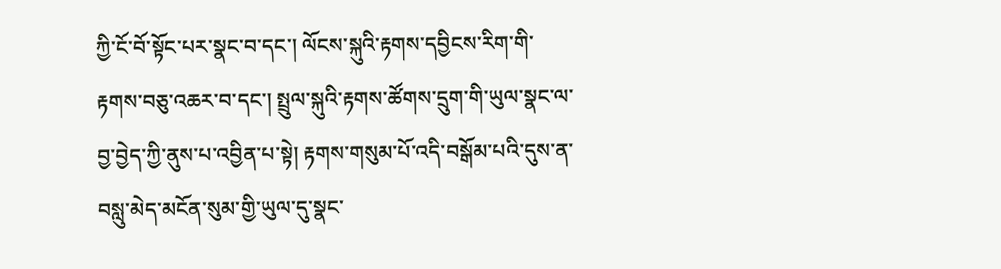ཀྱི་ངོ་བོ་སྟོང་པར་སྣང་བ་དང་། ལོངས་སྐུའི་རྟགས་དབྱིངས་རིག་གི་རྟགས་བཅུ་འཆར་བ་དང་། སྤྲུལ་སྐུའི་རྟགས་ཚོགས་དྲུག་གི་ཡུལ་སྣང་ལ་བྱ་བྱེད་ཀྱི་ནུས་པ་འབྱིན་པ་སྟེ། རྟགས་གསུམ་པོ་འདི་བསྒོམ་པའི་དུས་ན་བསླུ་མེད་མངོན་སུམ་གྱི་ཡུལ་དུ་སྣང་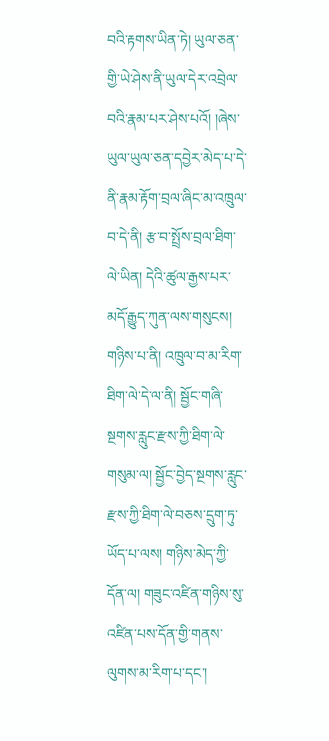བའི་རྟགས་ཡིན་ཏེ། ཡུལ་ཅན་གྱི་ཡེ་ཤེས་ནི་ཡུལ་དེར་འབྲེལ་བའི་རྣམ་པར་ཤེས་པའོ། །ཞེས་ཡུལ་ཡུལ་ཅན་དབྱེར་མེད་པ་དེ་ནི་རྣམ་རྟོག་བྲལ་ཞིང་མ་འཁྲུལ་བ་དེ་ནི། རྩ་བ་སྤྲོས་བྲལ་ཐིག་ལེ་ཡིན། དེའི་ཚུལ་རྒྱས་པར་མདོ་རྒྱུད་ཀུན་ལས་གསུངས། གཉིས་པ་ནི། འཁྲུལ་བ་མ་རིག་ཐིག་ལེ་དེ་ལ་ནི། སྦྱོང་གཞི་སྔགས་རླུང་རྫས་ཀྱི་ཐིག་ལེ་གསུམ་ལ། སྦྱོང་བྱེད་སྔགས་རླུང་རྫས་ཀྱི་ཐིག་ལེ་བཅས་དྲུག་ཏུ་ཡོད་པ་ལས། གཉིས་མེད་ཀྱི་དོན་ལ། གཟུང་འཛིན་གཉིས་སུ་འཛིན་པས་དོན་གྱི་གནས་ལུགས་མ་རིག་པ་དང་།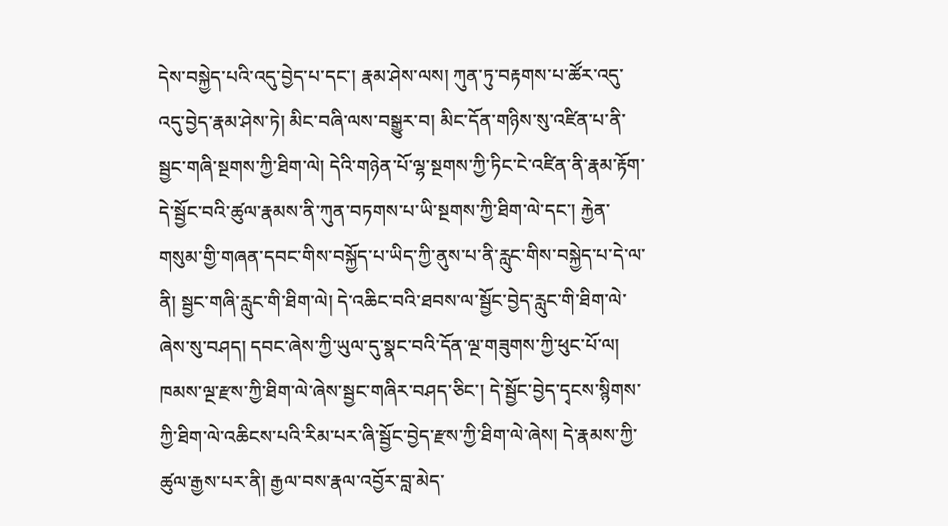དེས་བསྐྱེད་པའི་འདུ་བྱེད་པ་དང་། རྣམ་ཤེས་ལས། ཀུན་ཏུ་བརྟགས་པ་ཚོར་འདུ་འདུ་བྱེད་རྣམ་ཤེས་ཏེ། མིང་བཞི་ལས་བསྒྱུར་བ། མིང་དོན་གཉིས་སུ་འཛིན་པ་ནི་སྦྱང་གཞི་སྔགས་ཀྱི་ཐིག་ལེ། དེའི་གཉེན་པོ་ལྷ་སྔགས་ཀྱི་ཏིང་ངེ་འཛིན་ནི་རྣམ་རྟོག་དེ་སྦྱོང་བའི་ཚུལ་རྣམས་ནི་ཀུན་བཏགས་པ་ཡི་སྔགས་ཀྱི་ཐིག་ལེ་དང་། རྐྱེན་གསུམ་གྱི་གཞན་དབང་གིས་བསྐྱོད་པ་ཡིད་ཀྱི་ནུས་པ་ནི་རླུང་གིས་བསྐྱེད་པ་དེ་ལ་ནི། སྦྱང་གཞི་རླུང་གི་ཐིག་ལེ། དེ་འཆིང་བའི་ཐབས་ལ་སྦྱོང་བྱེད་རླུང་གི་ཐིག་ལེ་ཞེས་སུ་བཤད། དབང་ཞེས་ཀྱི་ཡུལ་དུ་སྣང་བའི་དོན་ལྔ་གཟུགས་ཀྱི་ཕུང་པོ་ལ། ཁམས་ལྔ་རྫས་ཀྱི་ཐིག་ལེ་ཞེས་སྦྱང་གཞིར་བཤད་ཅིང་། དེ་སྦྱོང་བྱེད་དྭངས་སྙིགས་ཀྱི་ཐིག་ལེ་འཆིངས་པའི་རིམ་པར་ཞི་སྦྱོང་བྱེད་རྫས་ཀྱི་ཐིག་ལེ་ཞེས། དེ་རྣམས་ཀྱི་ཚུལ་རྒྱས་པར་ནི། རྒྱལ་བས་རྣལ་འབྱོར་བླ་མེད་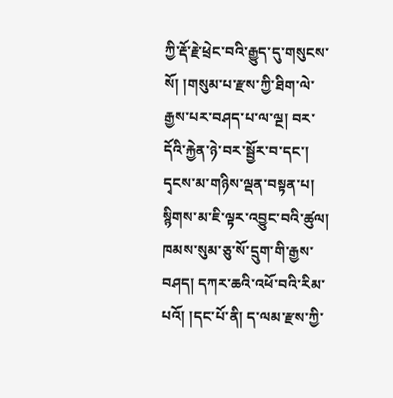ཀྱི་རྡོ་རྗེ་ཕྲེང་བའི་རྒྱུད་དུ་གསུངས་སོ། །གསུམ་པ་རྫས་ཀྱི་ཐིག་ལེ་རྒྱས་པར་བཤད་པ་ལ་ལྔ། བར་དོའི་རྐྱེན་ཉེ་བར་སྦྱོར་བ་དང་། དྭངས་མ་གཉིས་ལྡན་བསྟན་པ། སྙིགས་མ་ཇི་ལྟར་འབྱུང་བའི་ཚུལ། ཁམས་སུམ་ཅུ་སོ་དྲུག་གི་རྒྱས་བཤད། དཀར་ཆའི་འཕོ་བའི་རིམ་པའོ། །དང་པོ་ནི། ད་ལམ་རྫས་ཀྱི་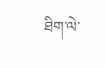ཐིག་ལེ་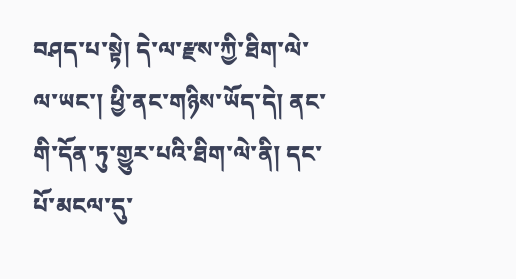བཤད་པ་སྟེ། དེ་ལ་རྫས་ཀྱི་ཐིག་ལེ་ལ་ཡང་། ཕྱི་ནང་གཉིས་ཡོད་དེ། ནང་གི་དོན་ཏུ་གྱུར་པའི་ཐིག་ལེ་ནི། དང་པོ་མངལ་དུ་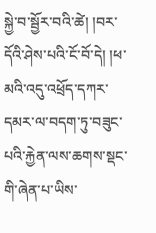སྐྱེ་བ་སྦྱོར་བའི་ཚེ། །བར་དོའི་ཤེས་པའི་ངོ་བོ་དེ། །ཕ་མའི་འདུ་འཕྲོད་དཀར་དམར་ལ་བདག་ཏུ་བཟུང་པའི་རྐྱེན་ལས་ཆགས་སྡང་གི་ཞེན་པ་ཡིས་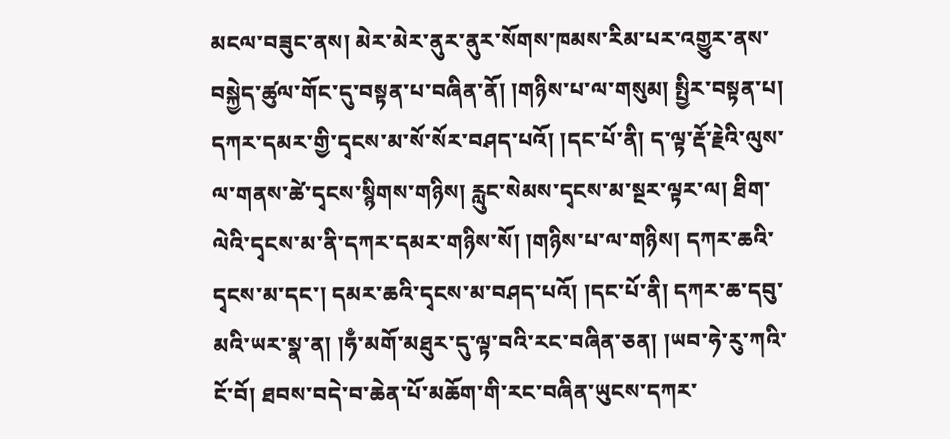མངལ་བཟུང་ནས། མེར་མེར་ནུར་ནུར་སོགས་ཁམས་རིམ་པར་འགྱུར་ནས་བསྐྱེད་ཚུལ་གོང་དུ་བསྟན་པ་བཞིན་ནོ། །གཉིས་པ་ལ་གསུམ། སྤྱིར་བསྟན་པ། དཀར་དམར་གྱི་དྭངས་མ་སོ་སོར་བཤད་པའོ། །དང་པོ་ནི། ད་ལྟ་རྡོ་རྗེའི་ལུས་ལ་གནས་ཚེ་དྭངས་སྙིགས་གཉིས། རླུང་སེམས་དྭངས་མ་སྔར་ལྟར་ལ། ཐིག་ལེའི་དྭངས་མ་ནི་དཀར་དམར་གཉིས་སོ། །གཉིས་པ་ལ་གཉིས། དཀར་ཆའི་དྭངས་མ་དང་། དམར་ཆའི་དྭངས་མ་བཤད་པའོ། །དང་པོ་ནི། དཀར་ཆ་དབུ་མའི་ཡར་སྣ་ན། །ཧྃ་མགོ་མཐུར་དུ་ལྟ་བའི་རང་བཞིན་ཅན། །ཡབ་ཧེ་རུ་ཀའི་ངོ་བོ། ཐབས་བདེ་བ་ཆེན་པོ་མཆོག་གི་རང་བཞིན་ཡུངས་དཀར་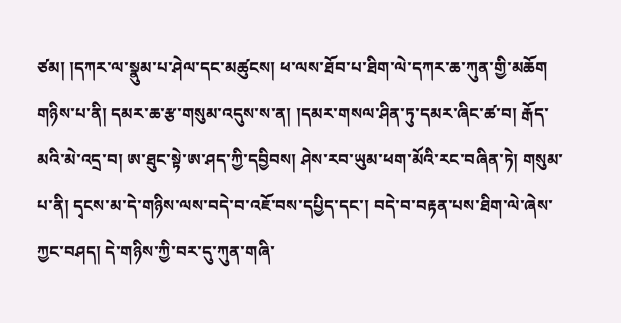ཙམ། །དཀར་ལ་སྣུམ་པ་ཤེལ་དང་མཚུངས། ཕ་ལས་ཐོབ་པ་ཐིག་ལེ་དཀར་ཆ་ཀུན་གྱི་མཆོག གཉིས་པ་ནི། དམར་ཆ་རྩ་གསུམ་འདུས་ས་ན། །དམར་གསལ་ཤིན་ཏུ་དམར་ཞིང་ཚ་བ། རྒོད་མའི་མེ་འདྲ་བ། ཨ་ཐུང་སྟེ་ཨ་ཤད་ཀྱི་དབྱིབས། ཤེས་རབ་ཡུམ་ཕག་མོའི་རང་བཞིན་ཏེ། གསུམ་པ་ནི། དྭངས་མ་དེ་གཉིས་ལས་བདེ་བ་འཇོ་བས་དཔྱིད་དང་། བདེ་བ་བརྟན་པས་ཐིག་ལེ་ཞེས་ཀྱང་བཤད། དེ་གཉིས་ཀྱི་བར་དུ་ཀུན་གཞི་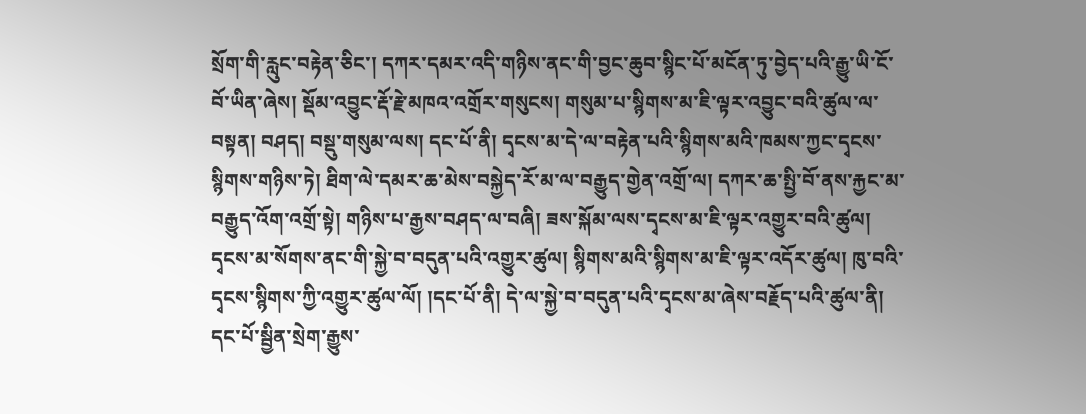སྲོག་གི་རླུང་བརྟེན་ཅིང་། དཀར་དམར་འདི་གཉིས་ནང་གི་བྱང་ཆུབ་སྙིང་པོ་མངོན་ཏུ་བྱེད་པའི་རྒྱུ་ཡི་ངོ་བོ་ཡིན་ཞེས། སྡོམ་འབྱུང་རྡོ་རྗེ་མཁའ་འགྲོར་གསུངས། གསུམ་པ་སྙིགས་མ་ཇི་ལྟར་འབྱུང་བའི་ཚུལ་ལ་བསྟན། བཤད། བསྡུ་གསུམ་ལས། དང་པོ་ནི། དྭངས་མ་དེ་ལ་བརྟེན་པའི་སྙིགས་མའི་ཁམས་ཀྱང་དྭངས་སྙིགས་གཉིས་ཏེ། ཐིག་ལེ་དམར་ཆ་མེས་བསྐྱེད་རོ་མ་ལ་བརྒྱུད་གྱེན་འགྲོ་ལ། དཀར་ཆ་སྤྱི་བོ་ནས་རྐྱང་མ་བརྒྱུད་འོག་འགྲོ་སྟེ། གཉིས་པ་རྒྱས་བཤད་ལ་བཞི། ཟས་སྐོམ་ལས་དྭངས་མ་ཇི་ལྟར་འགྱུར་བའི་ཚུལ། དྭངས་མ་སོགས་ནང་གི་སྐྱེ་བ་བདུན་པའི་འགྱུར་ཚུལ། སྙིགས་མའི་སྙིགས་མ་ཇི་ལྟར་འདོར་ཚུལ། ཁུ་བའི་དྭངས་སྙིགས་ཀྱི་འགྱུར་ཚུལ་ལོ། །དང་པོ་ནི། དེ་ལ་སྐྱེ་བ་བདུན་པའི་དྭངས་མ་ཞེས་བརྗོད་པའི་ཚུལ་ནི། དང་པོ་སྦྱིན་སྲེག་རྒྱུས་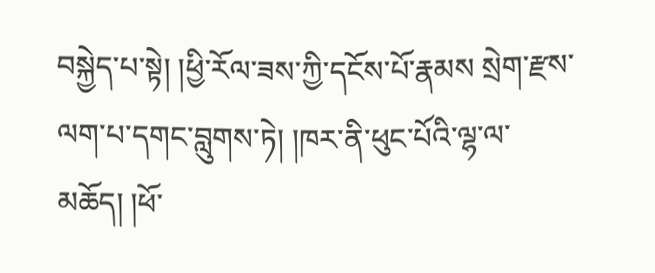བསྐྱེད་པ་སྟེ། །ཕྱི་རོལ་ཟས་ཀྱི་དངོས་པོ་རྣམས སྲེག་རྫས་ལག་པ་དགང་བླུགས་ཏེ། །ཁར་ནི་ཕུང་པོའི་ལྷ་ལ་མཆོད། །ཕོ་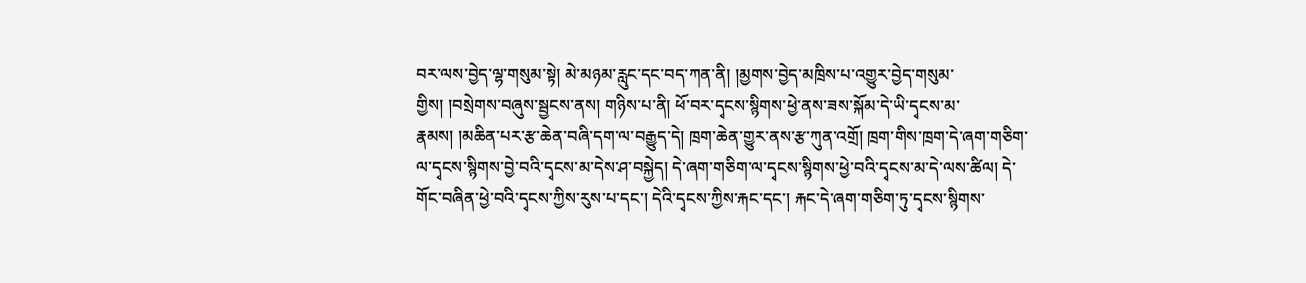བར་ལས་བྱེད་ལྷ་གསུམ་སྟེ། མེ་མཉམ་རླུང་དང་བད་ཀན་ནི། །མྱགས་བྱེད་མཁྲིས་པ་འགྱུར་བྱེད་གསུམ་གྱིས། །བསྲེགས་བཞུས་སྦྱངས་ནས། གཉིས་པ་ནི། ཕོ་བར་དྭངས་སྙིགས་ཕྱེ་ནས་ཟས་སྐོམ་དེ་ཡི་དྭངས་མ་རྣམས། །མཆིན་པར་རྩ་ཆེན་བཞི་དག་ལ་བརྒྱུད་དེ། ཁྲག་ཆེན་གྱུར་ནས་རྩ་ཀུན་འགྲོ། ཁྲག་གིས་ཁྲག་དེ་ཞག་གཅིག་ལ་དྭངས་སྙིགས་བྱེ་བའི་དྭངས་མ་དེས་ཤ་བསྐྱེད། དེ་ཞག་གཅིག་ལ་དྭངས་སྙིགས་ཕྱེ་བའི་དྭངས་མ་དེ་ལས་ཚིལ། དེ་གོང་བཞིན་ཕྱེ་བའི་དྭངས་ཀྱིས་རུས་པ་དང་། དེའི་དྭངས་ཀྱིས་རྐང་དང་། རྐང་དེ་ཞག་གཅིག་ཏུ་དྭངས་སྙིགས་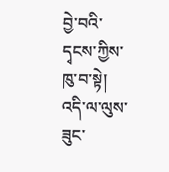བྱེ་བའི་དྭངས་ཀྱིས་ཁུ་བ་སྟེ། འདི་ལ་ལུས་ཟུང་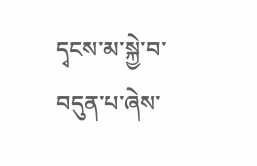དྭངས་མ་སྐྱེ་བ་བདུན་པ་ཞེས་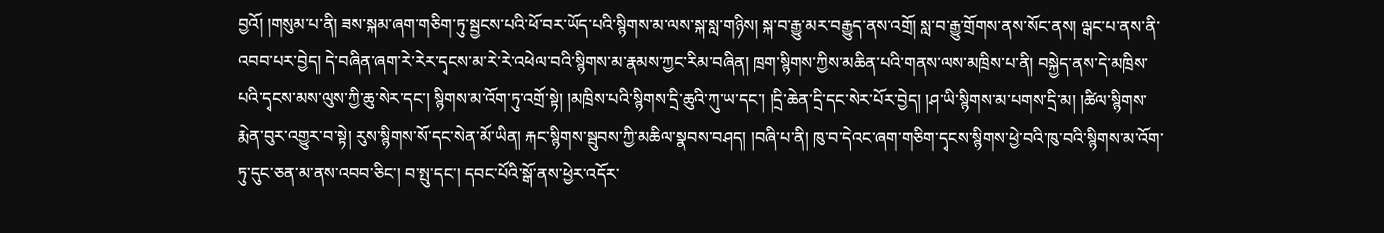བྱའོ། །གསུམ་པ་ནི། ཟས་སྐམ་ཞག་གཅིག་ཏུ་སྦྱངས་པའི་ཕོ་བར་ཡོད་པའི་སྙིགས་མ་ལས་སྐ་སླ་གཉིས། སྐ་བ་རྒྱུ་མར་བརྒྱུད་ནས་འགྲོ། སླ་བ་རྒྱུ་གྲོགས་ནས་སོང་ནས། ལྒང་པ་ནས་ནི་འབབ་པར་བྱེད། དེ་བཞིན་ཞག་རེ་རེར་དྭངས་མ་རེ་རེ་འཕེལ་བའི་སྙིགས་མ་རྣམས་ཀྱང་རིམ་བཞིན། ཁྲག་སྙིགས་ཀྱིས་མཆིན་པའི་གནས་ལས་མཁྲིས་པ་ནི། བསྐྱེད་ནས་དེ་མཁྲིས་པའི་དྭངས་མས་ལུས་ཀྱི་ཆུ་སེར་དང་། སྙིགས་མ་འོག་ཏུ་འགྲོ་སྟེ། །མཁྲིས་པའི་སྙིགས་དྲི་ཆུའི་ཀུ་ཡ་དང་། །དྲི་ཆེན་དྲི་དང་སེར་པོར་བྱེད། །ཤ་ཡི་སྙིགས་མ་པགས་དྲི་མ། །ཚིལ་སྙིགས་རྨེན་བུར་འགྱུར་བ་སྟེ། རུས་སྙིགས་སོ་དང་སེན་མོ་ཡིན། རྐང་སྙིགས་སྦུབས་ཀྱི་མཆིལ་སྣབས་བཤད། །བཞི་པ་ནི། ཁུ་བ་དེའང་ཞག་གཅིག་དྭངས་སྙིགས་ཕྱེ་བའི་ཁུ་བའི་སྙིགས་མ་འོག་ཏུ་དུང་ཅན་མ་ནས་འབབ་ཅིང་། བ་སྤུ་དང་། དབང་པོའི་སྒོ་ནས་ཕྱེར་འདོར་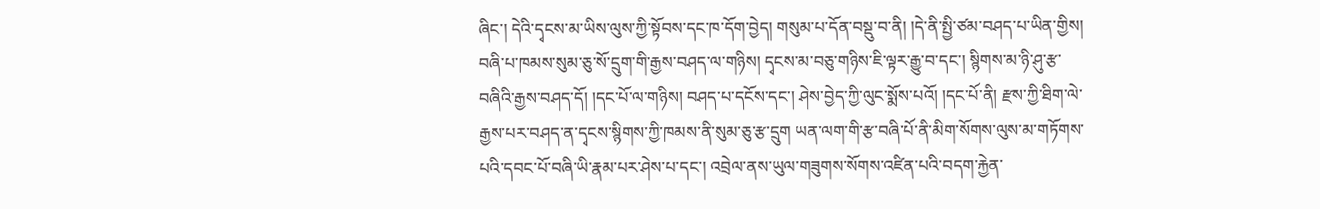ཞིང་། དེའི་དྭངས་མ་ཡིས་ལུས་ཀྱི་སྟོབས་དང་ཁ་དོག་བྱེད། གསུམ་པ་དོན་བསྡུ་བ་ནི། །དེ་ནི་སྤྱི་ཙམ་བཤད་པ་ཡིན་གྱིས། བཞི་པ་ཁམས་སུམ་ཅུ་སོ་དྲུག་གི་རྒྱས་བཤད་ལ་གཉིས། དྭངས་མ་བཅུ་གཉིས་ཇི་ལྟར་རྒྱུ་བ་དང་། སྙིགས་མ་ཉི་ཤུ་རྩ་བཞིའི་རྒྱས་བཤད་དོ། །དང་པོ་ལ་གཉིས། བཤད་པ་དངོས་དང་། ཤེས་བྱེད་ཀྱི་ལུང་སྨོས་པའོ། །དང་པོ་ནི། རྫས་ཀྱི་ཐིག་ལེ་རྒྱས་པར་བཤད་ན་དྭངས་སྙིགས་ཀྱི་ཁམས་ནི་སུམ་ཅུ་རྩ་དྲུག ཡན་ལག་གི་རྩ་བཞི་པོ་ནི་མིག་སོགས་ལུས་མ་གཏོགས་པའི་དབང་པོ་བཞི་ཡི་རྣམ་པར་ཤེས་པ་དང་། འབྲེལ་ནས་ཡུལ་གཟུགས་སོགས་འཛིན་པའི་བདག་རྐྱེན་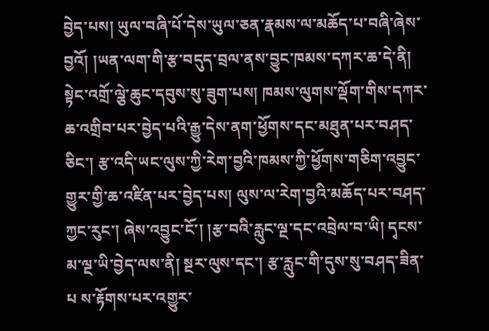བྱེད་པས། ཡུལ་བཞི་པོ་དེས་ཡུལ་ཅན་རྣམས་ལ་མཆོད་པ་བཞི་ཞེས་བྱའོ། །ཡན་ལག་གི་རྩ་བདུད་བྲལ་ནས་བྱུང་ཁམས་དཀར་ཆ་དེ་ནི། སྟེང་འགྲོ་ལྕེ་ཆུང་དབུས་སུ་ཟུག་པས། ཁམས་ལུགས་ལྡོག་གིས་དཀར་ཆ་འགྲིབ་པར་བྱེད་པའི་རྒྱུ་དེས་ནག་ཕྱོགས་དང་མཐུན་པར་བཤད་ཅིང་། རྩ་འདི་ཡང་ལུས་ཀྱི་རེག་བྱའི་ཁམས་ཀྱི་ཕྱོགས་གཅིག་འབྱུང་གྱུར་གྱི་ཆ་འཛིན་པར་བྱེད་པས། ལུས་ལ་རེག་བྱའི་མཆོད་པར་བཤད་ཀྱང་རུང་། ཞེས་འབྱུང་ངོ་། །རྩ་བའི་རླུང་ལྔ་དང་འབྲེལ་བ་ཡི། དྭངས་མ་ལྔ་ཡི་བྱེད་ལས་ནི། སྔར་ལུས་དང་། རྩ་རླུང་གི་དུས་སུ་བཤད་ཟིན་པ ས་རྟོགས་པར་འགྱུར་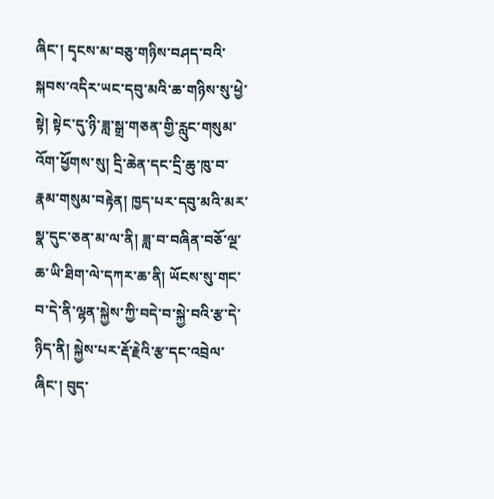ཞིང་། དྭངས་མ་བཅུ་གཉིས་བཤད་བའི་སྐབས་འདིར་ཡང་དབུ་མའི་ཆ་གཉིས་སུ་ཕྱེ་སྟེ། སྟེང་དུ་ཉི་ཟླ་སྒྲ་གཅན་གྱི་རླུང་གསུམ་འོག་ཕྱོགས་སུ། དྲི་ཆེན་དང་དྲི་ཆུ་ཁུ་བ་རྣམ་གསུམ་བརྟེན། ཁྱད་པར་དབུ་མའི་མར་སྣ་དུང་ཅན་མ་ལ་ནི། ཟླ་བ་བཞིན་བཅོ་ལྔ་ཆ་ཡི་ཐིག་ལེ་དཀར་ཆ་ནི། ཡོངས་སུ་གང་བ་དེ་ནི་ལྷན་སྐྱེས་ཀྱི་བདེ་བ་སྐྱེ་བའི་རྩ་དེ་ཉིད་ནི། སྐྱེས་པར་རྡོ་རྗེའི་རྩ་དང་འབྲེལ་ཞིང་། བུད་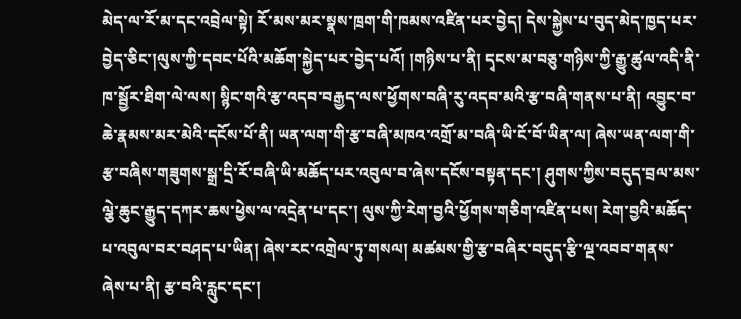མེད་ལ་རོ་མ་དང་འབྲེལ་སྟེ། རོ་མས་མར་སྣས་ཁྲག་གི་ཁམས་འཛིན་པར་བྱེད། དེས་སྐྱེས་པ་བུད་མེད་ཁྱད་པར་བྱེད་ཅིང་།ལུས་ཀྱི་དབང་པོའི་མཆོག་སྐྱེད་པར་བྱེད་པའོ། །གཉིས་པ་ནི། དྭངས་མ་བཅུ་གཉིས་ཀྱི་རྒྱུ་ཚུལ་འདི་ནི་ཁ་སྦྱོར་ཐིག་ལེ་ལས། སྙིང་གའི་རྩ་འདབ་བརྒྱད་ལས་ཕྱོགས་བཞི་རུ་འདབ་མའི་རྩ་བཞི་གནས་པ་ནི། འབྱུང་བ་ཆེ་རྣམས་མར་མེའི་དངོས་པོ་ནི། ཡན་ལག་གི་རྩ་བཞི་མཁའ་འགྲོ་མ་བཞི་ཡི་ངོ་བོ་ཡིན་ལ། ཞེས་ཡན་ལག་གི་རྩ་བཞིས་གཟུགས་སྒྲ་དྲི་རོ་བཞི་ཡི་མཆོད་པར་འབུལ་བ་ཞེས་དངོས་བསྟན་དང་། ཤུགས་ཀྱིས་བདུད་བྲལ་མས་ལྕེ་ཆུང་རྒྱུད་དཀར་ཆས་ཕྱེས་ལ་འདྲེན་པ་དང་། ལུས་ཀྱི་རེག་བྱའི་ཕྱོགས་གཅིག་འཛིན་པས། རེག་བྱའི་མཆོད་པ་འབུལ་བར་བཤད་པ་ཡིན། ཞེས་རང་འགྲེལ་ཏུ་གསལ། མཚམས་གྱི་རྩ་བཞིར་བདུད་རྩི་ལྔ་འབབ་གནས་ཞེས་པ་ནི། རྩ་བའི་རླུང་དང་།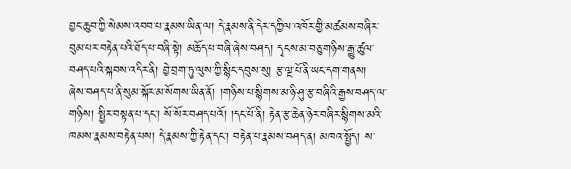བྱང་ཆུབ་ཀྱི་སེམས་འབབ་པ་རྣམས་ཡིན་ལ། དེ་རྣམས་ནི་དེར་དཀྱིལ་འཁོར་གྱི་མཚམས་བཞིར་བུམ་པར་བརྟེན་པའི་ཐོད་པ་བཞི་སྟེ། མཆོད་པ་བཞི་ཞེས་བཤད། དྭངས་མ་བཅུ་གཉིས་རྒྱུ་ཚུལ་བཤད་པའི་སྐབས་འདིར་ནི། བྱེ་བྲག་ཏུ་ལུས་ཀྱི་སྙིང་དབུས་སུ། རྩ་ལྔ་པོ་ནི་ཡང་དག་གནས། ཞེས་བཤད་པ་ནི་སུམ་སྐོར་མ་སོགས་ཡིན་ནོ། །གཉིས་པ་སྙིགས་མ་ཉི་ཤུ་རྩ་བཞིའི་རྒྱས་བཤད་ལ་གཉིས། སྤྱིར་བསྟན་པ་དང་། སོ་སོར་བཤད་པའོ། །དང་པོ་ནི། རྟེན་རྩ་ཆེན་ཉེར་བཞིར་སྙིགས་མའི་ཁམས་རྣམས་བརྟེན་པས། དེ་རྣམས་ཀྱི་རྟེན་དང་། བརྟེན་པ་རྣམས་བཤད་ན། མཁའ་སྤྱོད། ས་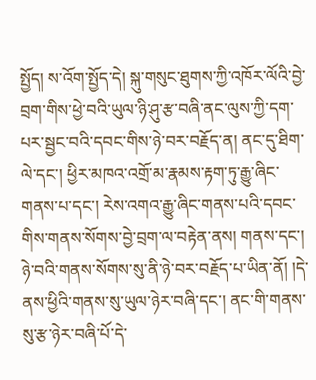སྤྱོད། ས་འོག་སྤྱོད་དེ། སྐུ་གསུང་ཐུགས་ཀྱི་འཁོར་ལོའི་བྱེ་བྲག་གིས་ཕྱེ་བའི་ཡུལ་ཉི་ཤུ་རྩ་བཞི་ནང་ལུས་ཀྱི་དག་པར་སྦྱང་བའི་དབང་གིས་ཉེ་བར་བརྗོད་ན། ནང་དུ་ཐིག་ལེ་དང་། ཕྱིར་མཁའ་འགྲོ་མ་རྣམས་རྟག་ཏུ་རྒྱུ་ཞིང་གནས་པ་དང་། རེས་འགའ་རྒྱུ་ཞིང་གནས་པའི་དབང་གིས་གནས་སོགས་བྱེ་བྲག་ལ་བརྟེན་ནས། གནས་དང་། ཉེ་བའི་གནས་སོགས་སུ་ནི་ཉེ་བར་བརྗོད་པ་ཡིན་ནོ། །དེ་ནས་ཕྱིའི་གནས་སུ་ཡུལ་ཉེར་བཞི་དང་། ནང་གི་གནས་སུ་རྩ་ཉེར་བཞི་པོ་དེ་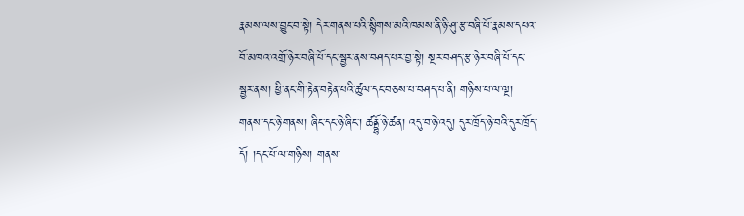རྣམས་ལས་བྱུང་བ་སྟེ། དེར་གནས་པའི་སྙིགས་མའི་ཁམས་ནི་ཉི་ཤུ་རྩ་བཞི་པོ་རྣམས་དཔའ་བོ་མཁའ་འགྲོ་ཉེར་བཞི་པོ་དང་སྦྱར་ནས་བཤད་པར་བྱ་སྟེ། སྔར་བཤད་རྩ་ཉེར་བཞི་པོ་དང་སྦྱར་ནས། ཕྱི་ནང་གི་རྟེན་བརྟེན་པའི་ཚུལ་དང་བཅས་པ་བཤད་པ་ནི། གཉིས་པ་ལ་ལྔ། གནས་དང་ཉེ་གནས། ཞིང་དང་ཉེ་ཞིང་། ཚནྡྷོ་ཉེ་ཚན། འདུ་བ་ཉེ་འདུ། དུར་ཁྲོད་ཉེ་བའི་དུར་ཁྲོད་དོ། །དང་པོ་ལ་གཉིས། གནས་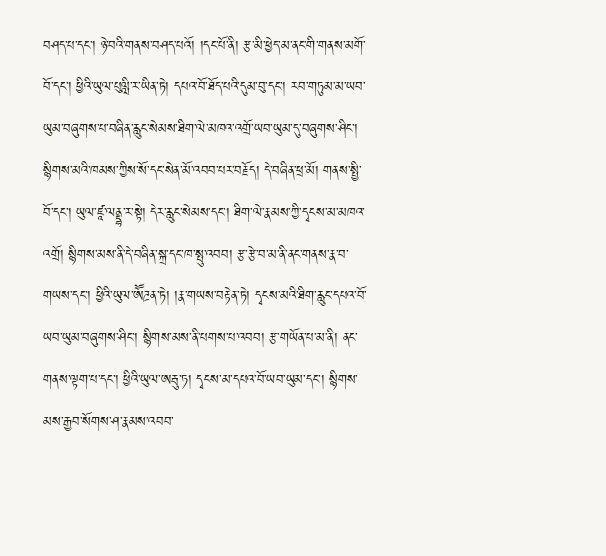བཤད་པ་དང་། ཉེ་བའི་གནས་བཤད་པའོ། །དང་པོ་ནི། རྩ་མི་ཕྱེད་མ་ནང་གི་གནས་མགོ་བོ་དང་། ཕྱིའི་ཡུལ་པུལླི་ར་ཡིན་ཏེ། དཔའ་བོ་ཐོད་པའི་དུམ་བུ་དང་། རབ་གཏུམ་མ་ཡབ་ཡུམ་བཞུགས་པ་བཞིན་རླུང་སེམས་ཐིག་ལེ་མཁའ་འགྲོ་ཡབ་ཡུམ་དུ་བཞུགས་ཤིང་། སྙིགས་མའི་ཁམས་ཀྱིས་སོ་དང་སེན་མོ་འབབ་པར་བརྗོད། དེ་བཞིན་ཕྲ་མོ། གནས་སྤྱི་བོ་དང་། ཡུལ་ཛཱ་ལནྡྷ་ར་སྟེ། དེར་རླུང་སེམས་དང་། ཐིག་ལེ་རྣམས་ཀྱི་དྭངས་མ་མཁའ་འགྲོ། སྙིགས་མས་ནི་དེ་བཞིན་སྐྲ་དང་ཁ་སྤུ་འབབ། རྩ་རྩེ་བ་མ་ནི་ནང་གནས་རྣ་བ་གཡས་དང་། ཕྱིའི་ཡུལ་ཨཽཌྲན་ཏེ། །རྣ་གཡས་བརྟེན་ཏེ། དྭངས་མའི་ཐིག་རླུང་དཔའ་བོ་ཡབ་ཡུམ་བཞུགས་ཤིང་། སྙིགས་མས་ནི་པགས་པ་འབབ། རྩ་གཡོན་པ་མ་ནི། ནང་གནས་ལྟག་པ་དང་། ཕྱིའི་ཡུལ་ཨརྦུ་ཏ། དྭངས་མ་དཔའ་བོ་ཡབ་ཡུམ་དང་། སྙིགས་མས་རྒྱབ་སོགས་ཤ་རྣམས་འབབ་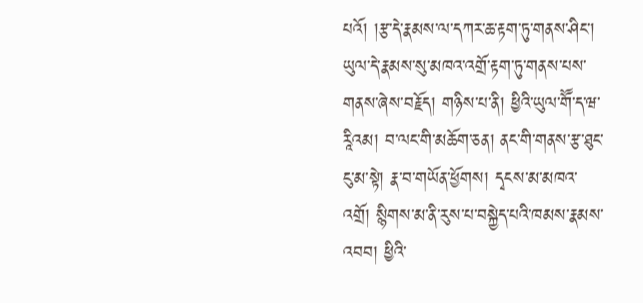པའོ། །རྩ་དེ་རྣམས་ལ་དཀར་ཆ་རྟག་ཏུ་གནས་ཤིང་། ཡུལ་དེ་རྣམས་སུ་མཁའ་འགྲོ་རྟག་ཏུ་གནས་པས་གནས་ཞེས་བརྗོད། གཉིས་པ་ནི། ཕྱིའི་ཡུལ་གཽ་ད་ཝ་རཱིའམ། བ་ལང་གི་མཆོག་ཅན། ནང་གི་གནས་རྩ་ཐུང་ངུ་མ་སྟེ། རྣ་བ་གཡོན་ཕྱོགས། དྭངས་མ་མཁའ་འགྲོ། སྙིགས་མ་ནི་རུས་པ་བསྐྱེད་པའི་ཁམས་རྣམས་འབབ། ཕྱིའི་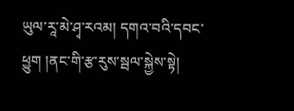ཡུལ་རཱ་མེ་ཤྭ་རའམ། དགའ་བའི་དབང་ཕྱུག །ནང་གི་རྩ་རུས་སྦལ་སྐྱེས་སྟེ།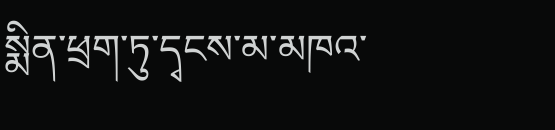སྨིན་ཕྲག་ཏུ་དྭངས་མ་མཁའ་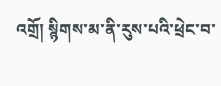འགྲོ། སྙིགས་མ་ནི་རུས་པའི་ཕྲེང་བ་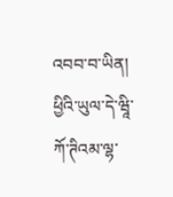འབབ་བ་ཡིན། ཕྱིའི་ཡུལ་དེ་ཝཱི་ཀོ་ཊིའམ་ལྷ་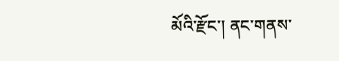མོའི་རྫོང་། ནང་གནས་